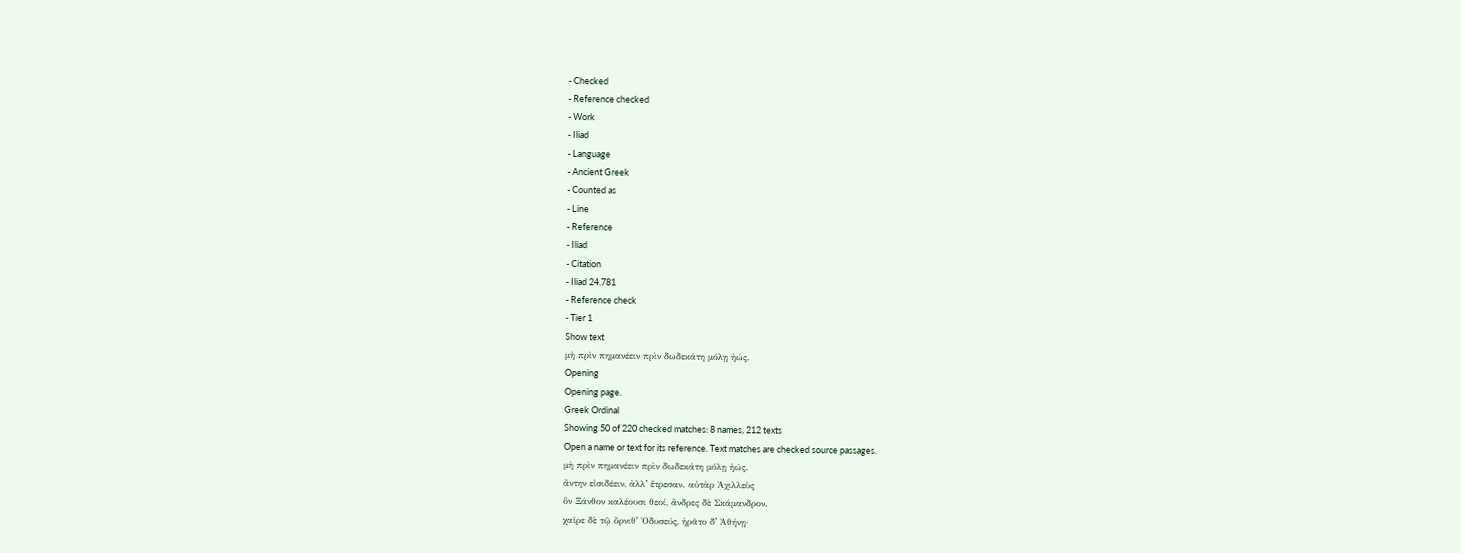- Checked
- Reference checked
- Work
- Iliad
- Language
- Ancient Greek
- Counted as
- Line
- Reference
- Iliad
- Citation
- Iliad 24.781
- Reference check
- Tier 1
Show text
μὴ πρὶν πημανέειν πρὶν δωδεκάτη μόλῃ ἠώς.
Opening
Opening page.
Greek Ordinal
Showing 50 of 220 checked matches: 8 names, 212 texts
Open a name or text for its reference. Text matches are checked source passages.
μὴ πρὶν πημανέειν πρὶν δωδεκάτη μόλῃ ἠώς.
ἄντην εἰσιδέειν, ἀλλʼ ἔτρεσαν. αὐτὰρ Ἀχιλλεὺς
ὃν Ξάνθον καλέουσι θεοί, ἄνδρες δὲ Σκάμανδρον.
χαῖρε δὲ τῷ ὄρνιθʼ Ὀδυσεύς, ἠρᾶτο δʼ Ἀθήνῃ·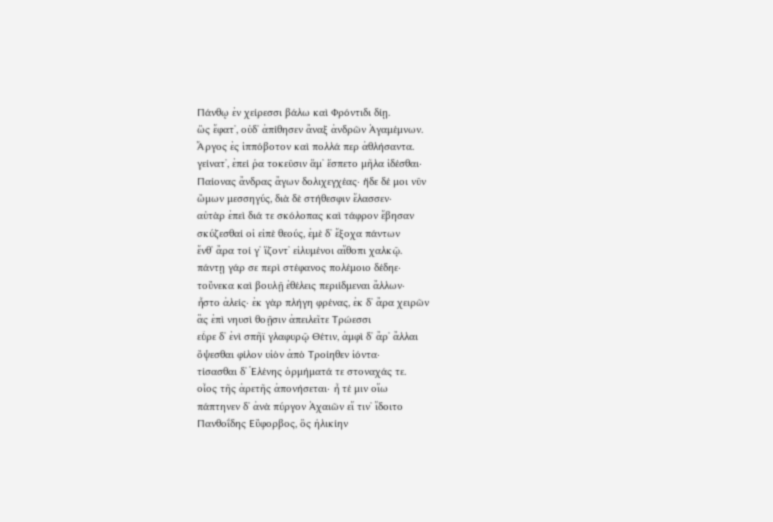Πάνθῳ ἐν χείρεσσι βάλω καὶ Φρόντιδι δίῃ.
ὣς ἔφατʼ, οὐδʼ ἀπίθησεν ἄναξ ἀνδρῶν Ἀγαμέμνων.
Ἄργος ἐς ἱππόβοτον καὶ πολλά περ ἀθλήσαντα.
γείνατʼ, ἐπεί ῥα τοκεῦσιν ἅμʼ ἕσπετο μῆλα ἰδέσθαι·
Παίονας ἄνδρας ἄγων δολιχεγχέας· ἥδε δέ μοι νῦν
ὤμων μεσσηγύς, διὰ δὲ στήθεσφιν ἔλασσεν·
αὐτὰρ ἐπεὶ διά τε σκόλοπας καὶ τάφρον ἔβησαν
σκύζεσθαί οἱ εἰπὲ θεούς, ἐμὲ δʼ ἔξοχα πάντων
ἔνθʼ ἄρα τοί γʼ ἵζοντʼ εἰλυμένοι αἴθοπι χαλκῷ.
πάντῃ γάρ σε περὶ στέφανος πολέμοιο δέδηε·
τοὔνεκα καὶ βουλῇ ἐθέλεις περιίδμεναι ἄλλων·
ἧστο ἀλείς· ἐκ γὰρ πλήγη φρένας, ἐκ δʼ ἄρα χειρῶν
ἃς ἐπὶ νηυσὶ θοῇσιν ἀπειλεῖτε Τρώεσσι
εὗρε δʼ ἐνὶ σπῆϊ γλαφυρῷ Θέτιν, ἀμφὶ δʼ ἄρʼ ἄλλαι
ὄψεσθαι φίλον υἱὸν ἀπὸ Τροίηθεν ἰόντα·
τίσασθαι δʼ Ἑλένης ὁρμήματά τε στοναχάς τε.
οἶος τῆς ἀρετῆς ἀπονήσεται· ἦ τέ μιν οἴω
πάπτηνεν δʼ ἀνὰ πύργον Ἀχαιῶν εἴ τινʼ ἴδοιτο
Πανθοΐδης Εὔφορβος, ὃς ἡλικίην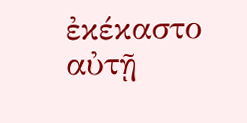ἐκέκαστο
αὐτῇ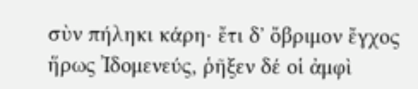σὺν πήληκι κάρη· ἔτι δʼ ὄβριμον ἔγχος
ἥρως Ἰδομενεύς, ῥῆξεν δέ οἱ ἀμφὶ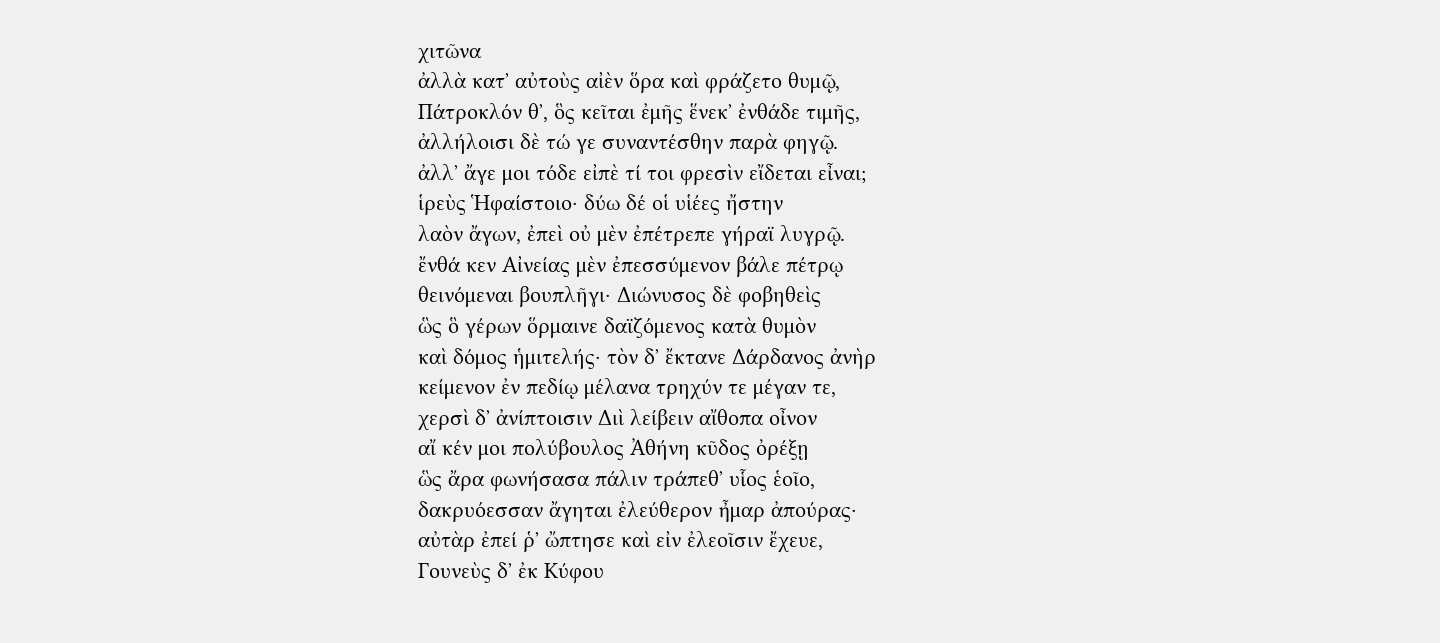χιτῶνα
ἀλλὰ κατʼ αὐτοὺς αἰὲν ὅρα καὶ φράζετο θυμῷ,
Πάτροκλόν θʼ, ὃς κεῖται ἐμῆς ἕνεκʼ ἐνθάδε τιμῆς,
ἀλλήλοισι δὲ τώ γε συναντέσθην παρὰ φηγῷ.
ἀλλʼ ἄγε μοι τόδε εἰπὲ τί τοι φρεσὶν εἴδεται εἶναι;
ἱρεὺς Ἡφαίστοιο· δύω δέ οἱ υἱέες ἤστην
λαὸν ἄγων, ἐπεὶ οὐ μὲν ἐπέτρεπε γήραϊ λυγρῷ.
ἔνθά κεν Αἰνείας μὲν ἐπεσσύμενον βάλε πέτρῳ
θεινόμεναι βουπλῆγι· Διώνυσος δὲ φοβηθεὶς
ὣς ὃ γέρων ὅρμαινε δαϊζόμενος κατὰ θυμὸν
καὶ δόμος ἡμιτελής· τὸν δʼ ἔκτανε Δάρδανος ἀνὴρ
κείμενον ἐν πεδίῳ μέλανα τρηχύν τε μέγαν τε,
χερσὶ δʼ ἀνίπτοισιν Διὶ λείβειν αἴθοπα οἶνον
αἴ κέν μοι πολύβουλος Ἀθήνη κῦδος ὀρέξῃ
ὣς ἄρα φωνήσασα πάλιν τράπεθʼ υἷος ἑοῖο,
δακρυόεσσαν ἄγηται ἐλεύθερον ἦμαρ ἀπούρας·
αὐτὰρ ἐπεί ῥʼ ὤπτησε καὶ εἰν ἐλεοῖσιν ἔχευε,
Γουνεὺς δʼ ἐκ Κύφου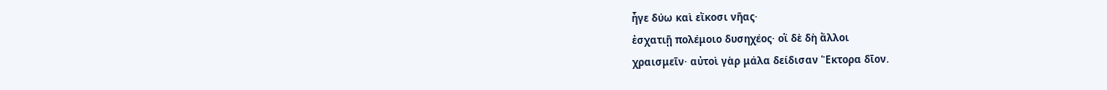ἦγε δύω καὶ εἴκοσι νῆας·
ἐσχατιῇ πολέμοιο δυσηχέος· οἳ δὲ δὴ ἄλλοι
χραισμεῖν· αὐτοὶ γὰρ μάλα δείδισαν Ἕκτορα δῖον.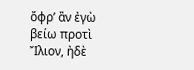ὄφρʼ ἂν ἐγὼ βείω προτὶ Ἴλιον, ἠδὲ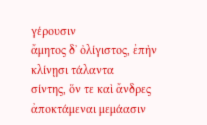γέρουσιν
ἄμητος δʼ ὀλίγιστος, ἐπὴν κλίνῃσι τάλαντα
σίντης, ὅν τε καὶ ἄνδρες ἀποκτάμεναι μεμάασιν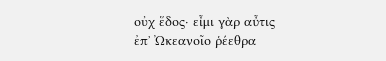οὐχ ἕδος· εἶμι γὰρ αὖτις ἐπʼ Ὠκεανοῖο ῥέεθρα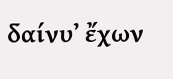δαίνυʼ ἔχων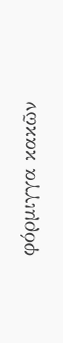φόρμιγγα κακῶν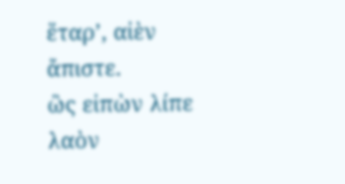ἕταρʼ, αἰὲν ἄπιστε.
ὣς εἰπὼν λίπε λαὸν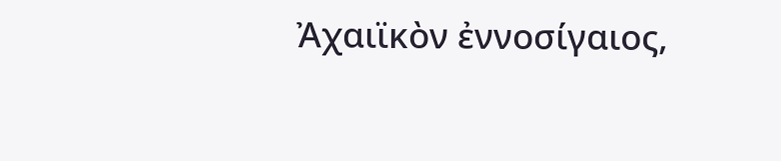Ἀχαιϊκὸν ἐννοσίγαιος,